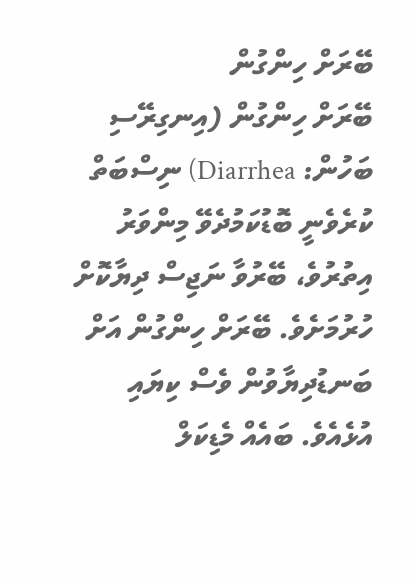ބޭރަށް ހިންގުން
ބޭރަށް ހިންގުން (އިނގިރޭސި ބަހުން: Diarrhea) ނިސްބަތް ކުރެވެނީ ބޮޑުކަމުދެވޭ މިންވަރު އިތުރުވެ، ބޭރުވާ ނަޖިސް ދިޔާކޮށް ހުރުމަށެވެ. ބޭރަށް ހިންގުން އަށް ބަނޑުދިޔާވުން ވެސް ކިޔައި އުޅެއެވެ. ބައެއް މެޑިކަލް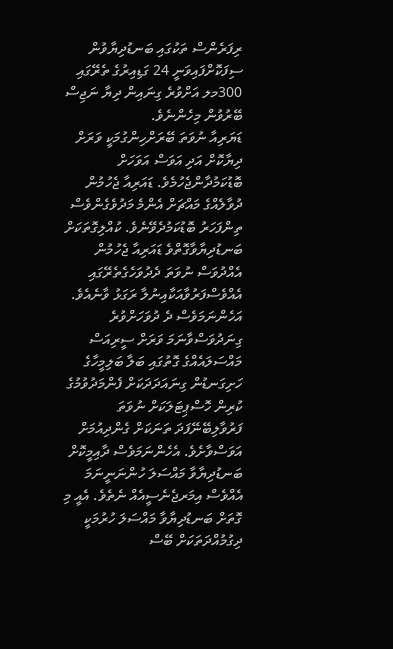ރިފަރެންސް ތަކުގައި ބަނޑުދިޔާވުން ސިފަކޮށްފައިވަނީ 24 ގަޑިއިރުގެ ތެރޭގައި 300މލ އަށްވުރެ ގިނައިން ދިޔާ ނަޖިސް ބޭރުވުން މިހެންނެވެ.
ޑަޔަރިއާ ނުވަތަ ބޭރަށްހިންގުމަކީ ވަރަށް ދިޔާކޮށް އަދި އަވަސް އަވަހަށް ބޮޑުކަމުދާންޖެހުމެވެ. ޑައަރިއާ ޖެހުމުން ދުވާލެއްގެ މައްޗަށް އެންމެ މަދުވެގެންވެސް ތިންފަހަރު ބޮޑުކަމުދެވޭނެވެ. ކުއްލިގޮތަކަށް ބަނޑުދިޔާވާގޮތްވެ ޑައަރިއާ ޖެހުމުން އެއްދުވަސް ނުވަތަ ދެދުވަހެގެތެރޭގައި އެއްވެސްފަރުވާއަކާއިނުލާ ރަގަޅު ވާނެއެވެ. އަހެންނަމަވެސް ދެ ދުވަހަށްވުރެ ގިނަދުވަސްވާނަމަ ވަރަށް ސީރިއަސް މައްސަލައެއްގެ ގޮތުގައި ބަލާ ބަލިމީހާގެ ހަށިގަނޑުން ގިނައަދަދަކަށް ފެންމަދުވުމުގެ ކުރިން ހޮސްޕިޓަލަކަށް ނުވަތަ ފަރުވާލިބޭނޭފަދަ ތަނަކަށް ގެންދިއުމަށް އަވަސްވާށެވެ. އެހެންނަމަވެސް ދާއިމީކޮށް ބަނޑުދިޔާވާ މައްސަލަ ހުންނަނީނަމަ އެއްވެސް އިމަރޖެނެސީއެއް ނެތެވެ. އެއީ މި ގޮތަށް ބަނޑުދިޔާވާ މައްސަލަ ހުރުމަކީ ދިގުމުއްދަތަކަށް ބޭސް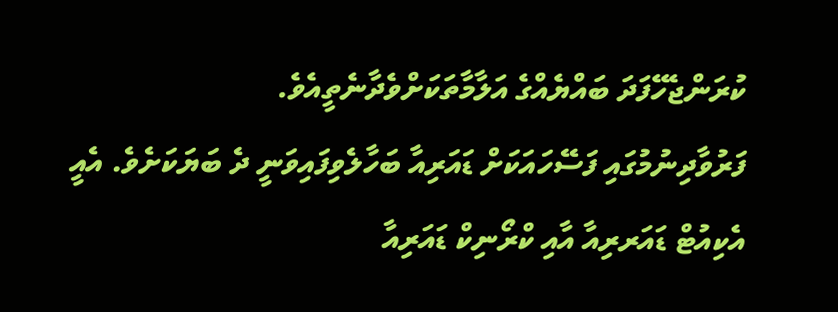ކުރަންޖެހޭފަދަ ބައްޔެއްގެ އަލާމާތަކަށްވެދާނެތީއެވެ.
ފަރުވާދިނުމުގައި ފަސޭހައަކަށް ޑައަރިއާ ބަހާލެވިފައިވަނީ ދެ ބަޔަކަށެވެ. އެއީ އެކިއުޓް ޑައަރރިއާ އާއި ކްރޯނިކް ޑައަރިއާ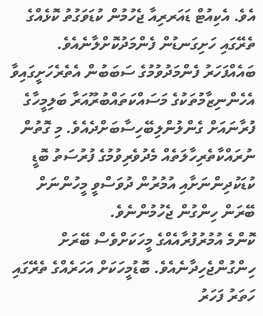އެވެ. އެކިއުޓް ޑައަރރިއާ ޖެހުމުން ކުޑަވަގުތު ކޮޅެއްގެ ތެރޭގައި ހަށިގަނޑުން ފެންމަދުކޮށްލާނެއެވެ. ބައެއްފަހަރު ފެންމަދުވުމުގެ ސަބަބުން އެތެރެހަށީގައިވާ އެހެންނިޒާމުތަކުގެ މަސައްކަތައްބުރޫއަރާ ބަލިމީހާގެ ފުރާނައަށް ގެންލުންލިބޭހިސާބަށްދެއެވެ. މި ގޮތުން ނުރައްކާތެރިހާލަތެއް މެދުވެރިވުމުގެ ފުރުސަތު ބޮޑީ ކުޑަކުދިންނަށާއި އުމުރުން ދުވަސްވީ މީހުންނަށް ބޭރަން ހިންގުން ޖެހުމުންނެވެ.
ކޮންމެ އުމުރުފުރާއެއްގެ މީހަކަށްވެސް ބޭރަށް ހިންގުންޖެހިދާނެއެވެ. ބޮޑުމީހަކަށް އަހަރެއްގެ ތެރޭގައި ހަތަރު ފަހަރު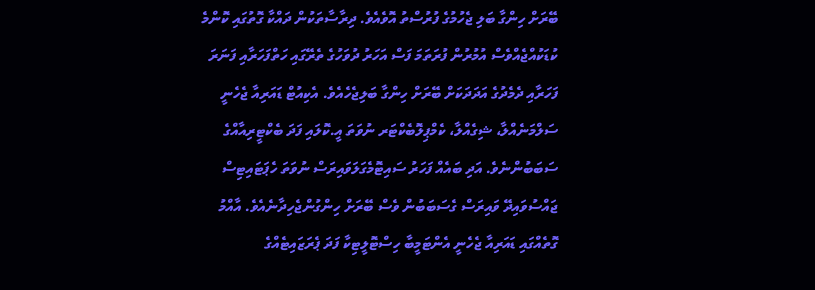ބޭރަށް ހިންގާ ބަލި ޖެހުމުގެ ފުރުސްތު އޮވެއެވެ. ދިރާސާތަކުން ދައްކާ ގޮތުގައި ކޮންމެ ކުޑަކުއްޖެއްވެސް އުމުރުން ފުރަތަމަ ފަސް އަހަރު ދުވަހުގެ ތެރޭގައި ހަތްފަހަރާއި ފަނަރަ ފަހަރާއި ދެމެދުގެ އަދަދަކަށް ބޭރަށް ހިންގާ ބަލިޖެހެއެވެ. އެކިއުޓް ޑައަރިއާ ޖެހެނީ ސަލްމަނެއްލާ، ޝިގެއްލާ، ކެމްޕިލޮބެކްޓަރ ނުވަތަ އީ.ކޮލައި ފަދަ ބެކްޓީރިއާއްގެ ސަބަބުންނެވެ. އަދި ބައެއް ފަހަރު ސައިޓޮމެގަލަވައިރަސް ނުވަތަ ހެޕަޓައިޓިސް ޖައްސުވައިދޭ ވައިރަސް ގެސަބަބުން ވެސް ބޭރަށް ހިންގުންޖެހިދާނެއެވެ. އާއްމު ގޮތެއްގައި ޑައަރިއާ ޖެހެނީ އެންޓަމީބާ ހިސްޓޮލީޓިކާ ފަދަ ޕެރަޒައިޓެއްގެ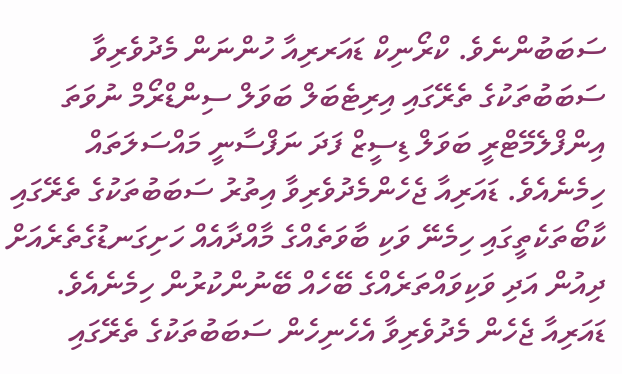ސަބަބުންނެވެ. ކްރޯނިކް ޑައަރރިއާ ހުންނަން މެދުވެރިވާ ސަބަބުތަކުގެ ތެރޭގައި އިރިޓެބަލް ބަވަލް ސިންޑްރޯމް ނުވަތަ އިންފްލެމޭޓްރީ ބަވަލް ޑިސީޒް ފަދަ ނަފްސާނީ މައްސަލަތައް ހިމެނެއެވެ. ޑައަރިއާ ޖެހެންމެދުވެރިވާ އިތުރު ސަބަބުތަކުގެ ތެރޭގައި ކާބޯތަކެތީގައި ހިމެނޭ ވަކި ބާވަތެއްގެ މާއްދާއެއް ހަށިގަނޑުގެތެރެއަށް ދިއުން އަދި ވަކިވައްތަރެއްގެ ބޭހެއް ބޭނުންކުރުން ހިމެނެއެވެ. ޑައަރިއާ ޖެހެން މެދުވެރިވާ އެހެނިހެން ސަބަބުތަކުގެ ތެރޭގައި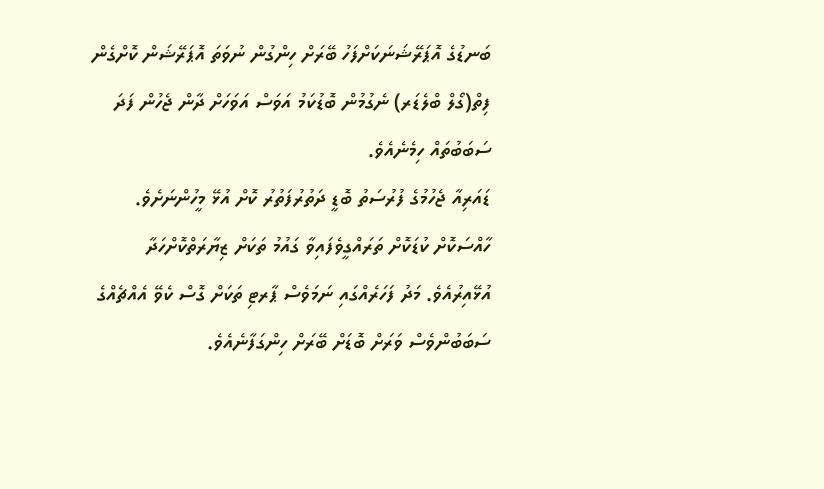ބަނޑުގެ އޮޕަރޭޝަނަކަށްފަހު ބޭރަށް ހިންގުން ނުވަތަ އޮޕަރޭޝަން ކޮށްގެން ފިތް(ގޯލް ބްލެޑަރ) ނެގުމުން ބޮޑުކަމު އަވަސް އަވަހަށް ދާން ޖެހުން ފަދަ ސަބަބުތައް ހިމެނެއެވެ.
ޑައަރިއާ ޖެހުމުގެ ފުރުސަތު ބޮޑީ ދަތުރުފަތުރު ކޮށް އުޅޭ މީހުންނަށެވެ. ހާއްސަކޮށް ކުޑަކޮށް ތަރައްގީވެފައިވާ ގައުމު ތަކަށް ޒިޔާރަތްކޮށްހަދާ އުޅޭއިރުއެވެ. މަދު ފަހަރެއްގައި ނަމަވެސް ޕާރޓި ތަކަށް ގޮސް ކެވޭ އެއްޗެއްގެ ސަބަބުންވެސް ވަރަށް ބޮޑަށް ބޭރަށް ހިންގަފާނެއެވެ.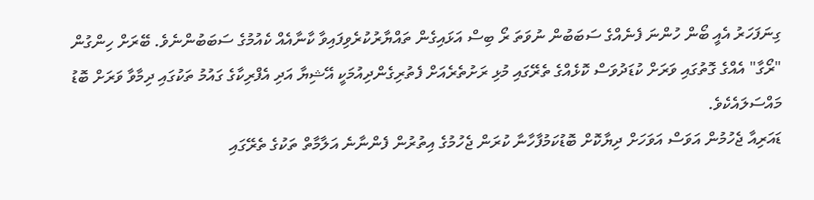ގިނަފަހަރު އެއީ ބޯން ހުންނަ ފެނެއްގެ ސަބަބުން ނުވަތަ ރޯ ބިސް އަޅައިގެން ތައްޔާރުކުރެވިފައިވާ ކާނާއެއް ކެއުމުގެ ސަބަބުންނެވެ. ބޭރަށް ހިންގުން "ރޯގާ" އެއްގެ ގޮތުގައި ވަރަށް ކުޑަދުވަސް ކޮޅެއްގެ ތެރޭގައި މުޅި ރަށުތެރެއަށް ފެތުރިގެންދިއުމަކީ އޭޝިޔާ އަދި އެފްރިކާގެ ގައުމު ތަކުގައި ދިމާވާ ވަރަށް ބޮޑު މައްސަލައެކެވެ.
ޑައަރިއާ ޖެހުމުން އަވަސް އަވަހަށް ދިޔާކޮށް ބޮޑުކަމުފާހާނާ ކުރަން ޖެހުމުގެ އިތުރުން ފެންނާނެ އަލާމާތް ތަކުގެ ތެރޭގައި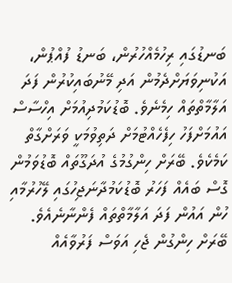ބަނޑުގައި ރިހުމެއްހުރުން، ބަނޑު ފުއްޕުން، އަކުނިވަޔަށްދެމުން އަދި މޭނުބައިކުރުން ފަދަ އަލާމާތްތައް ހިމެނެވެ. ބޮޑުކަމުދިއުމަށް އިހްސާސް އައުމަށްފަހު ހިފެހެއްޓުމަށް ދަތިވުމަކީ ވަރަށްގާތް ކަމެކެވެ. ބޭރަށް ހިންގުމުގެ އުދަގޫތައް ބޮޑުވަމުން ގޮސް ބައެއް ފަހަރު ބޮޑުކަމުދާނަޖިހުގައި ލޭހުރުމާއި ހުން އައުން ފަދަ އަލާމާތްތައް ފެންނާނެއެވެ.
ބޭރަށް ހިންގުން ޖެހި އަވަސް ފަރުވާއެއް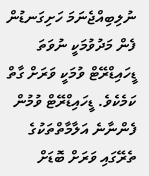ނުލިބިއްޖެނަމަ ހަށިގަނޑުން ފެން މަދުވުމަކީ ނުވަތަ ޑީހައިޑްރޭޓް ވުމަކީ ވަރަށް ގާތް ކަމެކެވެ. ޑީހައިޑްރޭޓް ވުމުން ފެންނާނެ އަލާމާތްތަކުގެ ތެރޭގައި ވަރަށް ބޮޑަށް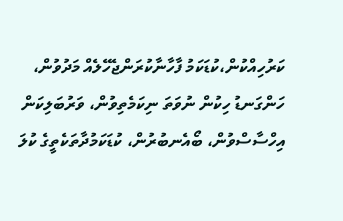ކަރުހިއްކުން،ކުޑަކަމު ފާހާނާކުރަންޖެހޭލެއް މަދުވުން، ހަންގަނޑު ހިކުން ނުވަތަ ނިކަމެތިވުން، ވަރުބަލިކަން އިހްސާސްވުން، ބޯއެނބުރުން، ކުޑަކަމުދާތަކެތީގެ ކުލަ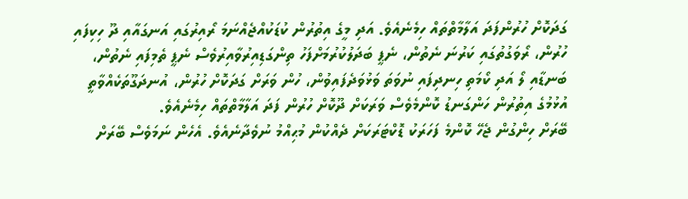ގަދަކޮށް ހުރުންފަދަ އަލާމާތްތައް ހިމެނެއެވެ. އަދި މީގެ އިތުރުން ކުޑަކުއްޖެއްނަމަ ރޯއިރުގައި އަނގައާއި ދޫ ހިކިފައި ހުރުން، ރޯވަގުތުގައި ކަރުނަ ނެތުން، ނެޕީ ބަދަލުކުރުމަށްފަހު ތިންގަޑިއިރުވާއިރުވެސް ނެޕީ ތެމިފައި ނެތުން، ބަނޑާއި ލޯ އަދި ކޯމަތި ހިނދިފައި ނުވަތަ ވަޅުވަދެފައިވުން، ހުން ވަރަށް ގަދަކޮށް ހުރުން، އުނދަގޫތަކެއްވާތީ އުޅުމުގެ އިތުރުން ހަންގަނޑު ކޮންމެވެސް ވަރަކަށް ދޫކޮށް ހުރުން ފަދަ އަލާމާތްތައް ހިމެނެއެވެ.
ބޭރަށް ހިންގުން ޖެހޭ ކޮންމެ ފަހަރަކު ޑޮކްޓަރަކަށް ދެއްކުން މުޙިއްމު ނުވެދާނެއެވެ. އެހެން ނަމަވެސް ބޭރަށް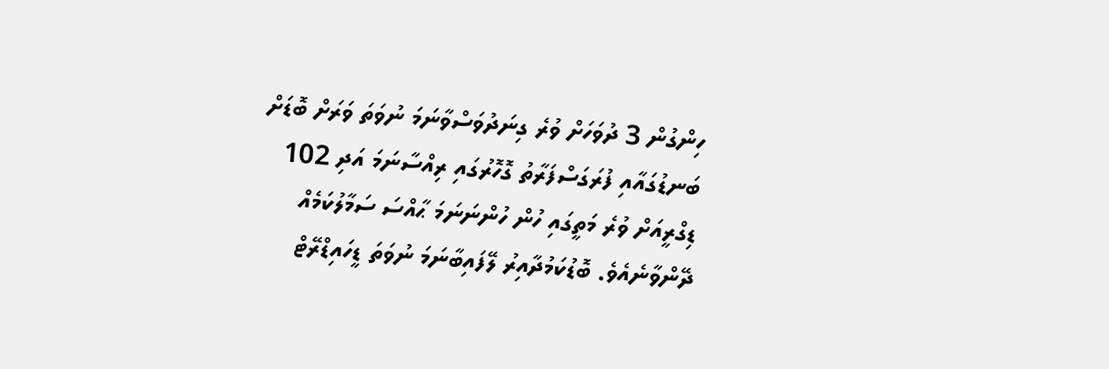ހިންގުން 3 ދުވަހަށް ވުރެ ގިނަދުވަސްވާނަމަ ނުވަތަ ވަރަށް ބޮޑަށް ބަނޑުގައާއި ފުރަގަސްފަރާތު ގޮހޮރުގައި ރިއްސާނަމަ އަދި 102 ޑިގްރީއަށް ވުރެ މަތީގައި ހުން ހުންނަނަމަ ޙާއްސަ ސަމާލުކަމެއް ދޭންވާނެއެވެ. ބޮޑުކަމުދާއިރު ލޭފައިބާނަމަ ނުވަތަ ޑީހައިޑްރޭޓް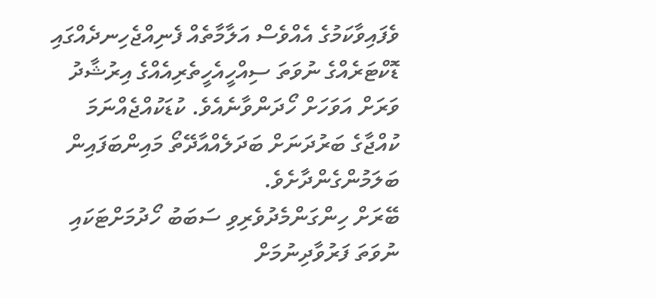ވެފައިވާކަމުގެ އެއްވެސް އަލާމާތެއް ފެނިއްޖެހިނދެއްގައި ޑޮކްޓަރެއްގެ ނުވަތަ ސިއްހީއެހީތެރިއެއްގެ އިރުޝާދު ވަރަށް އަވަހަށް ހޯދަންވާނެއެވެ. ކުޑަކުއްޖެއްނަމަ ކުއްޖާގެ ބަރުދަނަށް ބަދަލެއްއާދޭތޯ މައިންބަފައިން ބަލަމުންގެންދާށެވެ.
ބޭރަށް ހިންގަންމެދުވެރިވި ސަބަބު ހޯދުމަށްޓަކައި ނުވަތަ ފަރުވާދިނުމަށް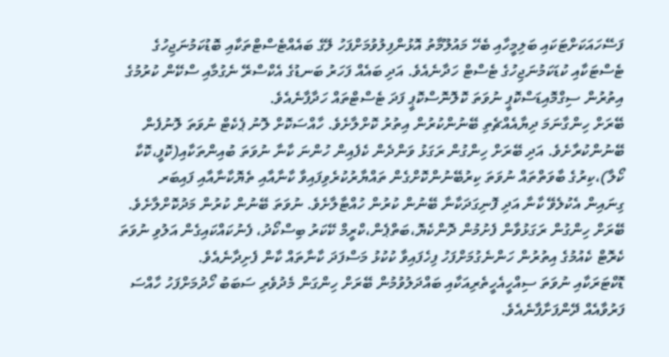ފަސޭހައަކަށްޓަކައި ބަލިމީހާއި ބެހޭ މައުލޫމާތު އޮޅުންފިލުވުމަށްފަހު ލޭގެ ބައެއްޓެސްޓްތަކާއި ބޮޑުކަމުނަޖިހުގެ ޓެސްޓަކާއި ކުޑަކަމުނަޖިހުގެ ޓެސްޓް ހަދާނެއެވެ. އަދި ބައެއް ފަހަރު ބަނޑުގެ އެކްސްރޭ ނެގުމާއި ސްކޭން ކުރުމުގެ އިތުރުން ސިގްމޮއިޑަސްކޮޕީ ނުވަތަ ކޮލޮނޮސްކޮޕީ ފަދަ ޓެސްޓްތައް ހަދާފާނެއެވެ.
ބޭރަށް ހިންގާނަމަ ދިޔާއެއްޗެތި ބޭނުންކުރުން އިތުރު ކޮށްލާށެވެ. ހާއްސަކޮށް ލޮނު ޕެކެޓް ނުވަތަ ލޮނުފެން ބޭނުންކުރާށެވެ. އަދި ބޭރަށް ހިންގުން ރަގަޅު ވަންދެން ކެފެއިން ހުންނަ ކާނާ ނުވަތަ ބުއިންތަކާއި(ކޮފީ،ކޮކާ ކޯލާ)،ކިރުގެ ބާވަތްތައް ނުވަތަ ކިރުބޭނުންކޮށްގެން ތައްޔާރުކުރެވިފައިވާ ކާނާއާއި ތެޔޮކާނާއާއި ފައިބަރ ގިނައިން އެކުލެވޭ ކާނާ އަދި ފޮނިގަދަކާނާ ބޭނުން ކުރުން ހުއްޓާލާށެވެ. ނުވަތަ ބޭނުން ކުރުން މަދުކޮށްލާށެވެ. ބޭރަށް ހިންގުން ރަގަޅުވާން ފެށުމުން ދޮންކެޔޮ،ބަތްޕެން،ކްރީމް ކޭކަރު ބިސްކޯދު، ފެނުކައްކައިގެން އަލުވި ނުވަތަ ކެރޮޓް ކެއުމުގެ އިތުރުން ހަންނެގުމަށްފަހު ފިހެފައިވާ ކުކުޅު މަސްފަދަ ކާނާތައް ކާން ފެށިދާނެއެވެ.
ޑޮކްޓަރަކާއި ނުވަތަ ސިއްހީއެހީތެރިއަކާއި ބައްދަލުވުމުން ބޭރަށް ހިންގަން މެދުވެރި ސަބަބު ހޯދުމަށްފަހު ހާއްސަ ފަރުވާއެއް ދޭންފަށާފާނެއެވެ.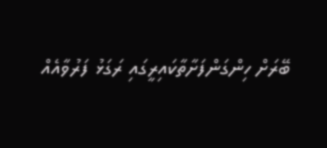ބޭރަށް ހިންގަންފަށާތާކައިރީގައި ރަގަޅު ފަރުވާއެއް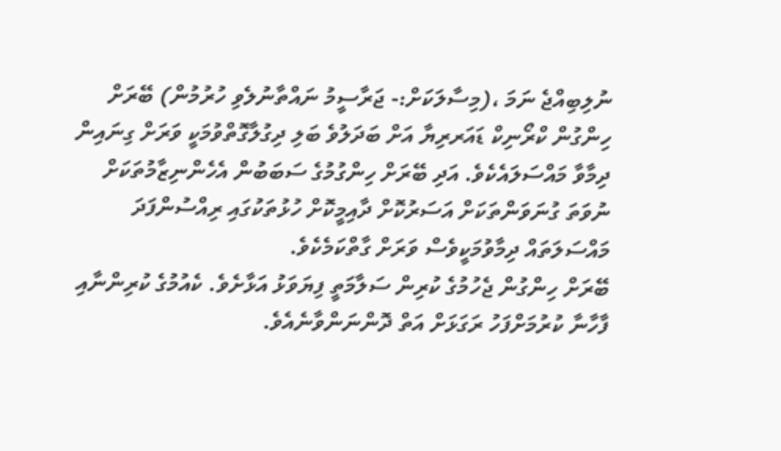ނުލިބިއްޖެ ނަމަ ،(މިސާލަކަށް:- ޖަރާސީމު ނައްތާނުލެވި ހުރުމުން) ބޭރަށް ހިންގުން ކްރޯނިކް ޑައަރރިޔާ އަށް ބަދަލުވެ ބަލި ދިގުލާގޮތްވުމަކީ ވަރަށް ގިނައިން ދިމާވާ މައްސަލައެކެވެ. އަދި ބޭރަށް ހިންގުމުގެ ސަބަބުން އެހެންނިޒާމުތަކަށް ނުވަތަ ގުނަވަންތަކަށް އަސަރުކޮށް ދާއިމީކޮށް ހުޅުތަކުގައި ރިއްސުންފަދަ މައްސަލަތައް ދިމާވުމަކީވެސް ވަރަށް ގާތްކަމެކެވެ.
ބޭރަށް ހިންގުން ޖެހުމުގެ ކުރިން ސަލާމަތީ ފިޔަވަޅު އަޅާށެވެ. ކެއުމުގެ ކުރިންނާއި ފާހާނާ ކުރުމަށްފަހު ރަގަޅަށް އަތް ދޮންނަންވާނެއެވެ.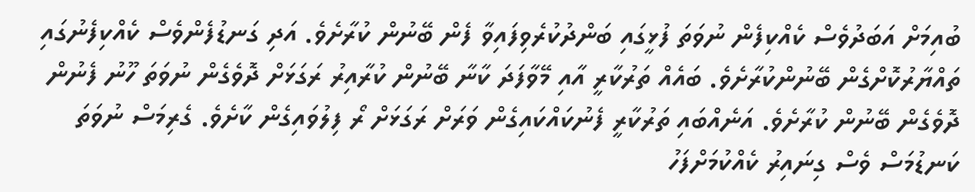ބުއިމަށް އަބަދުވެސް ކެއްކިފެން ނުވަތަ ފުޅީގައި ބަންދުކުރެވިފައިވާ ފެން ބޭނުން ކުރާށެވެ. އަދި ގަނޑުފެންވެސް ކެއްކިފެނުގައި ތައްޔާރުކޮށްގެން ބޭނުންކުރާށެވެ. ބައެއް ތަރުކާރީ އާއި މޭވާފަދަ ކާނާ ބޭނުން ކުރާއިރު ރަގަޅަށް ދޮވެގެން ނުވަތަ ހޫނު ފެނުން ދޮވެގެން ބޭނުން ކުރާށެވެ. އަނެއްބައި ތަރުކާރީ ފެނުކައްކައިގެން ވަރަށް ރަގަޅަށް ރޯ ފިލުވައިގެން ކާށެވެ. ގެރިމަސް ނުވަތަ ކަނޑުމަސް ވެސް ގިނައިރު ކެއްކުމަށްފަހު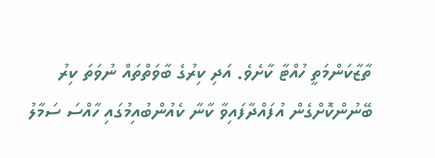ތާޒާކަންމަތީ ހުއްޓާ ކާށެވެ. އަދި ކިރުގެ ބާވަތްތައް ނުވަތަ ކިރު ބޭނުންކޮށްގެން އުފައްދާފައިވާ ކާނާ ކެއުންބުއިމުގައި ހާއްސަ ސަމާލު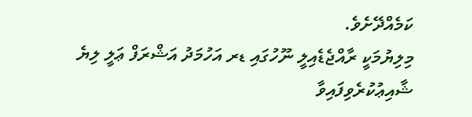ކަމެއްދޭށެވެ.
މިލިޔުމަކީ ރާއްޖެޑެއިލީ ނޫހުގައި ޑރ އަހުމަދު އަޝްރަފް ޢަލީ ލިޔެ ޝާއިޢުކުރެވިފައިވާ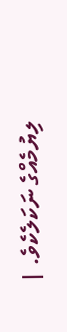ލިޔުމެއްގެ ނަކަލެކެވެ. |